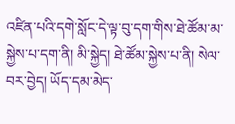འཛིན་པའི་དགེ་སློང་དེ་ལྟ་བུ་དག་གིས་ཐེ་ཚོམ་མ་སྐྱེས་པ་དག་ནི། མི་སྐྱེད། ཐེ་ཚོམ་སྐྱེས་པ་ནི། སེལ་བར་བྱེད། ཡོད་དམ་མེད་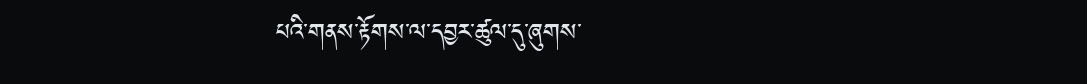པའི་གནས་རྟོགས་ལ་དབྱར་ཚུལ་དུ་ཞུགས་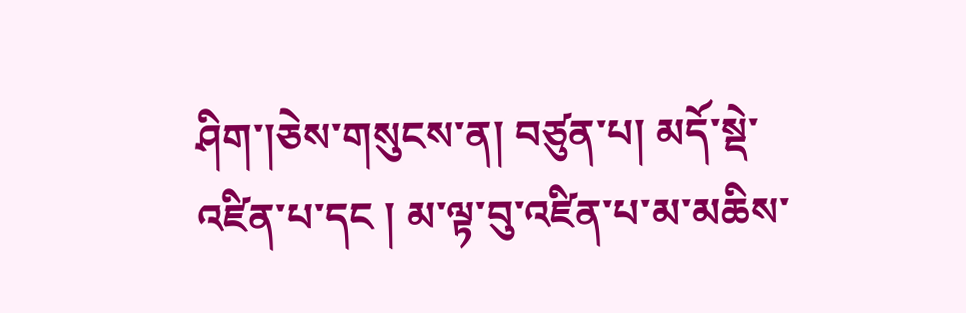ཤིག་།ཅེས་གསུངས་ན། བཙུན་པ། མདོ་སྡེ་འཛིན་པ་དང ། མ་ལྟ་བུ་འཛིན་པ་མ་མཆིས་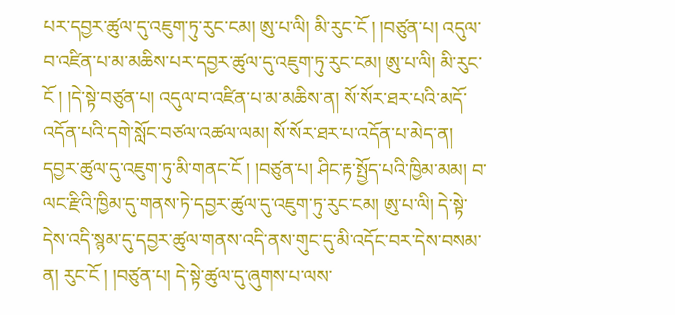པར་དབྱར་ཚུལ་དུ་འཇུག་ཏུ་རུང་ངམ། ཨུ་པ་ལི། མི་རུང་ངོ ། །བཙུན་པ། འདུལ་བ་འཛིན་པ་མ་མཆིས་པར་དབྱར་ཚུལ་དུ་འཇུག་ཏུ་རུང་ངམ། ཨུ་པ་ལི། མི་རུང་ངོ ། །དེ་སྟེ་བཙུན་པ། འདུལ་བ་འཛིན་པ་མ་མཆིས་ན། སོ་སོར་ཐར་པའི་མདོ་འདོན་པའི་དགེ་སློང་བཙལ་འཚལ་ལམ། སོ་སོར་ཐར་པ་འདོན་པ་མེད་ན། དབྱར་ཚུལ་དུ་འཇུག་ཏུ་མི་གནང་ངོ ། །བཙུན་པ། ཤིང་རྟ་སྤྱོད་པའི་ཁྱིམ་མམ། བ་ལང་རྫིའི་ཁྱིམ་དུ་གནས་ཏེ་དབྱར་ཚུལ་དུ་འཇུག་ཏུ་རུང་ངམ། ཨུ་པ་ལི། དེ་སྟེ་དེས་འདི་སྙམ་དུ་དབྱར་ཚུལ་གནས་འདི་ནས་གུང་དུ་མི་འདོང་བར་དེས་བསམ་ན། རུང་ངོ ། །བཙུན་པ། དེ་སྟེ་ཚུལ་དུ་ཞུགས་པ་ལས་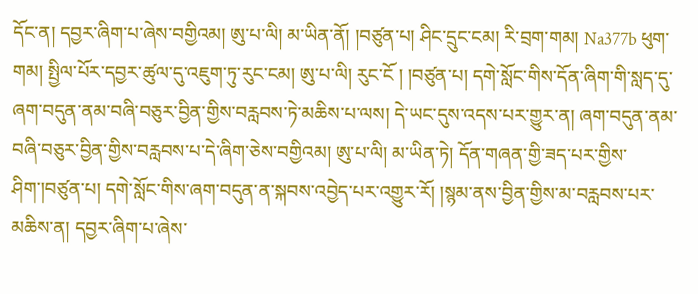དོང་ན། དབྱར་ཞིག་པ་ཞེས་བགྱིའམ། ཨུ་པ་ལི། མ་ཡིན་ནོ། །བཙུན་པ། ཤིང་དྲུང་ངམ། རི་བྲག་གམ། Na377b ཕུག་གམ། སྤྱིལ་པོར་དབྱར་ཚུལ་དུ་འཇུག་ཏུ་རུང་ངམ། ཨུ་པ་ལི། རུང་ངོ ། །བཙུན་པ། དགེ་སློང་གིས་དོན་ཞིག་གི་སླད་དུ་ཞག་བདུན་ནམ་བཞི་བཅུར་བྱིན་གྱིས་བརླབས་ཏེ་མཆིས་པ་ལས། དེ་ཡང་དུས་འདས་པར་གྱུར་ན། ཞག་བདུན་ནམ་བཞི་བཅུར་བྱིན་གྱིས་བརླབས་པ་དེ་ཞིག་ཅེས་བགྱིའམ། ཨུ་པ་ལི། མ་ཡིན་ཏེ། དོན་གཞན་གྱི་ཟད་པར་གྱིས་ཤིག་།བཙུན་པ། དགེ་སློང་གིས་ཞག་བདུན་ན་སྐབས་འབྱེད་པར་འགྱུར་རོ། །སྙམ་ནས་བྱིན་གྱིས་མ་བརླབས་པར་མཆིས་ན། དབྱར་ཞིག་པ་ཞེས་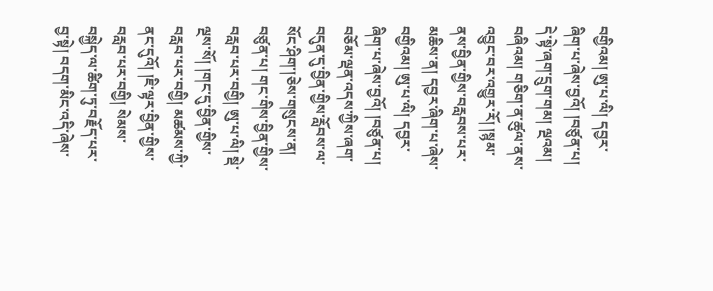བགྱིའམ། ཨུ་པ་ལི། དབྱར་ཞིག་པ་ཞེས་བྱའོ། །བཙུན་པ། དེ་སྟེ་ཞག་དྲུག་གམ། ལྔའམ། བཞིའམ། གཅིག་ན་ཚུལ་ནས་འབྱུང་བར་འགྱུར་རོ། །སྙམ་ནས་བྱིན་གྱིས་བརླབས་པར་མཆིས་ན། དབྱར་ཞིག་པ་ཞེས་བགྱིའམ། ཨུ་པ་ལི། དབྱར་ཞིག་པ་ཞེས་བྱའོ། །བཙུན་པ། བཅོམ་ལྡན་འདས་ཀྱིས་ཞག་བདུན་དུ་བྱིན་གྱིས་རློབས་ལ་སོང་ཤིག་།ཅེས་གསུངས་ན། བཙུན་པ། གང་གིས་བྱིན་གྱིས་བརླབ་པར་བགྱི། ཨུ་པ་ལི། སྡེ་ལྔས་སོ། །གང་དུ་བྱིན་གྱིས་བརླབ་པར་བགྱི། མཚམས་ཀྱི་ནང་དུའོ། །ཇི་ལྟར་བྱིན་གྱིས་བརླབ་པར་བགྱི། སེམས་བསྐྱེད་ལ་ཚིག་ཏུ་བརྗོད་པར་བྱ་སྟེ། བདག་མིང་འདི་ཞེས་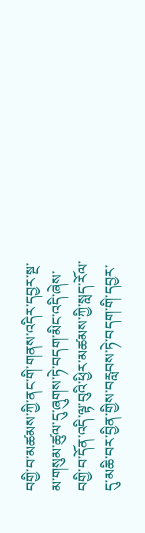བགྱི་བ་མཚམས་ཀྱི་ནང་གི་གནས་འདིར་དབྱར་སྔ་མ་གསུམ་ཚུལ་དུ་ཞུགས་ཏེ་བདག་མིང་འདི་ཞེས་བགྱི་བ་དོན་འདི་ལྟ་བུའི་ཕྱིར་མཚམས་ཀྱི་སླད་རོལ་དུ་མཆི་བར་བྱིན་གྱིས་བརླབས་ཏེ་བདག་གི་དབྱར་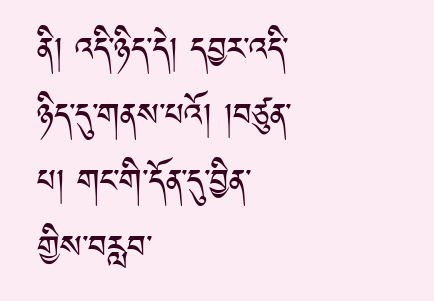ནི། འདི་ཉིད་དེ། དབྱར་འདི་ཉིད་དུ་གནས་པའོ། །བཙུན་པ། གང་གི་དོན་དུ་བྱིན་གྱིས་བརླབ་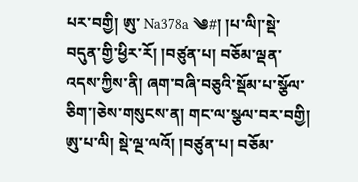པར་བགྱི། ཨུ་ Na378a ༄#། །པ་ལི།་སྡེ་བདུན་གྱི་ཕྱིར་རོ། །བཙུན་པ། བཅོམ་ལྡན་འདས་ཀྱིས་ནི། ཞག་བཞི་བཅུའི་སྡོམ་པ་སྩོལ་ཅིག་།ཅེས་གསུངས་ན། གང་ལ་སྩལ་བར་བགྱི། ཨུ་པ་ལི། སྡེ་ལྔ་ལའོ། །བཙུན་པ། བཅོམ་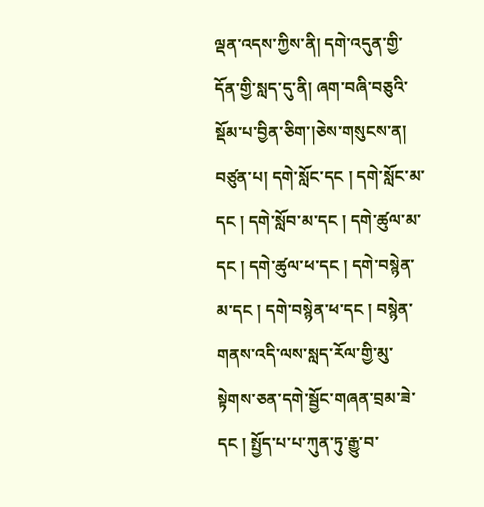ལྡན་འདས་ཀྱིས་ནི། དགེ་འདུན་གྱི་དོན་གྱི་སླད་དུ་ནི། ཞག་བཞི་བཅུའི་སྡོམ་པ་བྱིན་ཅིག་།ཅེས་གསུངས་ན། བཙུན་པ། དགེ་སློང་དང ། དགེ་སློང་མ་དང ། དགེ་སློབ་མ་དང ། དགེ་ཚུལ་མ་དང ། དགེ་ཚུལ་ཕ་དང ། དགེ་བསྙེན་མ་དང ། དགེ་བསྙེན་ཕ་དང ། བསྙེན་གནས་འདི་ལས་སླད་རོལ་གྱི་མུ་སྟེགས་ཅན་དགེ་སྦྱོང་གཞན་བྲམ་ཟེ་དང ། སྤྱོད་པ་པ་ཀུན་ཏུ་རྒྱུ་བ་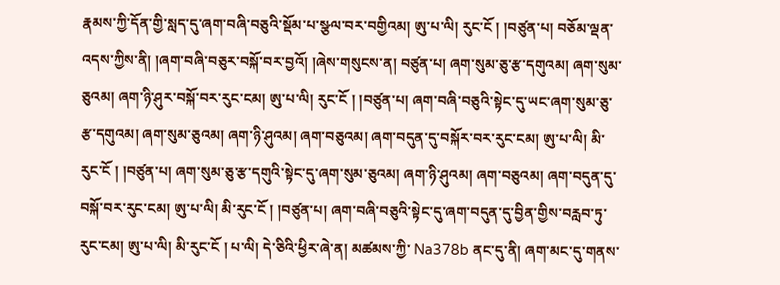རྣམས་ཀྱི་དོན་གྱི་སླད་དུ་ཞག་བཞི་བཅུའི་སྡོམ་པ་སྩལ་བར་བགྱིའམ། ཨུ་པ་ལི། རུང་ངོ ། །བཙུན་པ། བཅོམ་ལྡན་འདས་ཀྱིས་ནི། །ཞག་བཞི་བཅུར་བསྐོ་བར་བྱའོ། །ཞེས་གསུངས་ན། བཙུན་པ། ཞག་སུམ་ཅུ་རྩ་དགུའམ། ཞག་སུམ་ཅུའམ། ཞག་ཉི་ཤུར་བསྐོ་བར་རུང་ངམ། ཨུ་པ་ལི། རུང་ངོ ། །བཙུན་པ། ཞག་བཞི་བཅུའི་སྟེང་དུ་ཡང་ཞག་སུམ་ཅུ་རྩ་དགུའམ། ཞག་སུམ་ཅུའམ། ཞག་ཉི་ཤུའམ། ཞག་བཅུའམ། ཞག་བདུན་དུ་བསྐོར་བར་རུང་ངམ། ཨུ་པ་ལི། མི་རུང་ངོ ། །བཙུན་པ། ཞག་སུམ་ཅུ་རྩ་དགུའི་སྟེང་དུ་ཞག་སུམ་ཅུའམ། ཞག་ཉི་ཤུའམ། ཞག་བཅུའམ། ཞག་བདུན་དུ་བསྐོ་བར་རུང་ངམ། ཨུ་པ་ལི། མི་རུང་ངོ ། །བཙུན་པ། ཞག་བཞི་བཅུའི་སྟེང་དུ་ཞག་བདུན་དུ་བྱིན་གྱིས་བརླབ་ཏུ་རུང་ངམ། ཨུ་པ་ལི། མི་རུང་ངོ ། པ་ལི། དེ་ཅིའི་ཕྱིར་ཞེ་ན། མཚམས་ཀྱི་ Na378b ནང་དུ་ནི། ཞག་མང་དུ་གནས་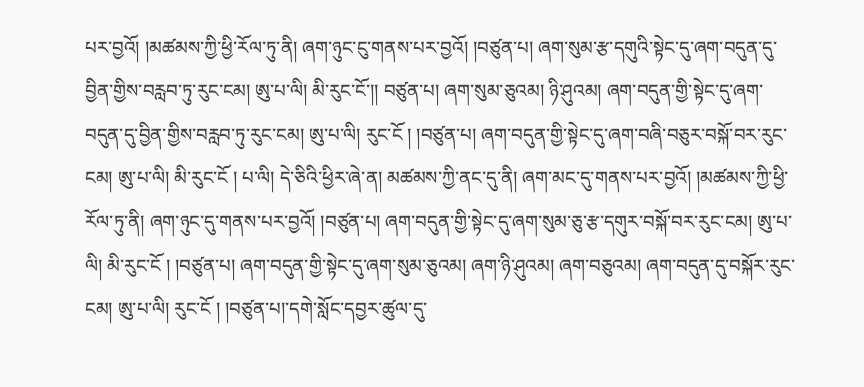པར་བྱའོ། །མཚམས་ཀྱི་ཕྱི་རོལ་ཏུ་ནི། ཞག་ཉུང་ངུ་གནས་པར་བྱའོ། །བཙུན་པ། ཞག་སུམ་རྩ་དགུའི་སྟེང་དུ་ཞག་བདུན་དུ་བྱིན་གྱིས་བརླབ་ཏུ་རུང་ངམ། ཨུ་པ་ལི། མི་རུང་ངོ་།། བཙུན་པ། ཞག་སུམ་ཅུའམ། ཉི་ཤུའམ། ཞག་བདུན་གྱི་སྟེང་དུ་ཞག་བདུན་དུ་བྱིན་གྱིས་བརླབ་ཏུ་རུང་ངམ། ཨུ་པ་ལི། རུང་ངོ ། །བཙུན་པ། ཞག་བདུན་གྱི་སྟེང་དུ་ཞག་བཞི་བཅུར་བསྐོ་བར་རུང་ངམ། ཨུ་པ་ལི། མི་རུང་ངོ ། པ་ལི། དེ་ཅིའི་ཕྱིར་ཞེ་ན། མཚམས་ཀྱི་ནང་དུ་ནི། ཞག་མང་དུ་གནས་པར་བྱའོ། །མཚམས་ཀྱི་ཕྱི་རོལ་ཏུ་ནི། ཞག་ཉུང་དུ་གནས་པར་བྱའོ། །བཙུན་པ། ཞག་བདུན་གྱི་སྟེང་དུ་ཞག་སུམ་ཅུ་རྩ་དགུར་བསྐོ་བར་རུང་ངམ། ཨུ་པ་ལི། མི་རུང་ངོ ། །བཙུན་པ། ཞག་བདུན་གྱི་སྟེང་དུ་ཞག་སུམ་ཅུའམ། ཞག་ཉི་ཤུའམ། ཞག་བཅུའམ། ཞག་བདུན་དུ་བསྐོར་རུང་ངམ། ཨུ་པ་ལི། རུང་ངོ ། །བཙུན་པ།་དགེ་སློང་དབྱར་ཚུལ་དུ་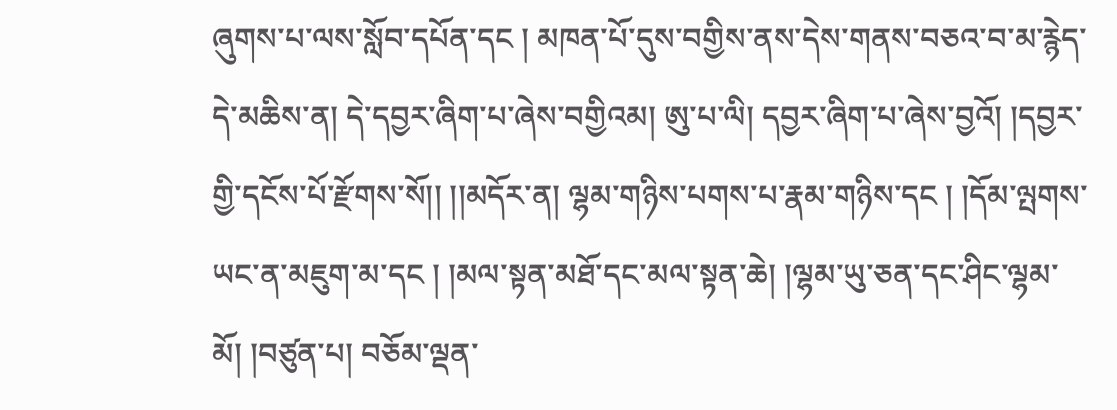ཞུགས་པ་ལས་སློབ་དཔོན་དང ། མཁན་པོ་དུས་བགྱིས་ནས་དེས་གནས་བཅའ་བ་མ་རྙེད་དེ་མཆིས་ན། དེ་དབྱར་ཞིག་པ་ཞེས་བགྱིའམ། ཨུ་པ་ལི། དབྱར་ཞིག་པ་ཞེས་བྱའོ། །དབྱར་གྱི་དངོས་པོ་རྫོགས་སོ།། །།མདོར་ན། ལྷམ་གཉིས་པགས་པ་རྣམ་གཉིས་དང ། །དོམ་ལྤགས་ཡང་ན་མཇུག་མ་དང ། །མལ་སྟན་མཐོ་དང་མལ་སྟན་ཆེ། །ལྷམ་ཡུ་ཅན་དང་ཤིང་ལྷམ་མོ། །བཙུན་པ། བཅོམ་ལྡན་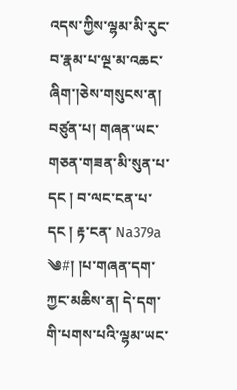འདས་ཀྱིས་ལྷམ་མི་རུང་བ་རྣམ་པ་ལྔ་མ་འཆང་ཞིག་།ཅེས་གསུངས་ན། བཙུན་པ། གཞན་ཡང་གཅན་གཟན་མི་སུན་པ་དང ། བ་ལང་ངན་པ་དང ། རྟ་ངན་ Na379a ༄#། །པ་གཞན་དག་ཀྱང་མཆིས་ན། དེ་དག་གི་པགས་པའི་ལྷམ་ཡང་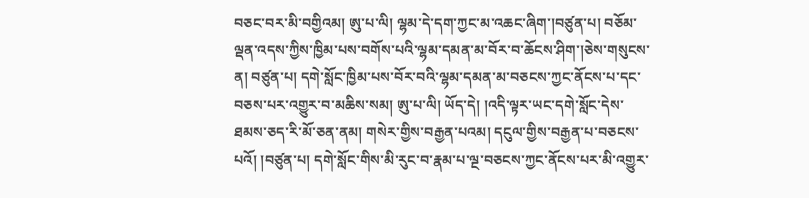བཅང་བར་མི་བགྱིའམ། ཨུ་པ་ལི། ལྷམ་དེ་དག་ཀྱང་མ་འཆང་ཞིག་།བཙུན་པ། བཅོམ་ལྡན་འདས་ཀྱིས་ཁྱིམ་པས་བགོས་པའི་ལྷམ་དམན་མ་བོར་བ་ཆོངས་ཤིག་།ཅེས་གསུངས་ན། བཙུན་པ། དགེ་སློང་ཁྱིམ་པས་བོར་བའི་ལྷམ་དམན་མ་བཅངས་ཀྱང་ནོངས་པ་དང་བཅས་པར་འགྱུར་བ་མཆིས་སམ། ཨུ་པ་ལི། ཡོད་དེ། །འདི་ལྟར་ཡང་དགེ་སློང་དེས་ཐམས་ཅད་རི་མོ་ཅན་ནམ། གསེར་གྱིས་བརྒྱན་པའམ། དངུལ་གྱིས་བརྒྱན་པ་བཅངས་པའོ། །བཙུན་པ། དགེ་སློང་གིས་མི་རུང་བ་རྣམ་པ་ལྔ་བཅངས་ཀྱང་ནོངས་པར་མི་འགྱུར་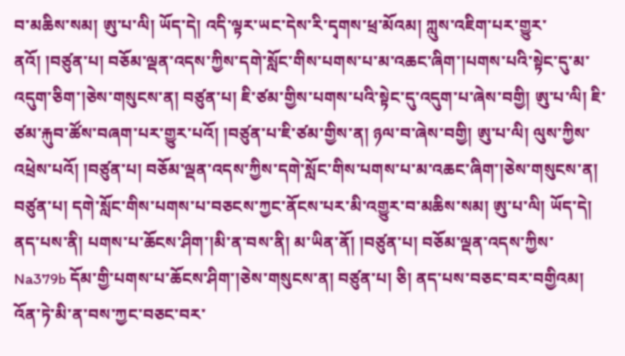བ་མཆིས་སམ། ཨུ་པ་ལི། ཡོད་དེ། འདི་ལྟར་ཡང་དེས་རི་དྭགས་ཕྲ་མོའམ། ཀླུས་འཇིག་པར་གྱུར་ནའོ། །བཙུན་པ། བཅོམ་ལྡན་འདས་ཀྱིས་དགེ་སློང་གིས་པགས་པ་མ་འཆང་ཞིག་།པགས་པའི་སྟེང་དུ་མ་འདུག་ཅིག་།ཅེས་གསུངས་ན། བཙུན་པ། ཇི་ཙམ་གྱིས་པགས་པའི་སྟེང་དུ་འདུག་པ་ཞེས་བགྱི། ཨུ་པ་ལི། ཇི་ཙམ་རྐུབ་ཚོས་བཞག་པར་གྱུར་པའོ། །བཙུན་པ་ཇི་ཙམ་གྱིས་ན། ཉལ་བ་ཞེས་བགྱི། ཨུ་པ་ལི། ལུས་ཀྱིས་འཕྲེས་པའོ། །བཙུན་པ། བཅོམ་ལྡན་འདས་ཀྱིས་དགེ་སློང་གིས་པགས་པ་མ་འཆང་ཞིག་།ཅེས་གསུངས་ན། བཙུན་པ། དགེ་སློང་གིས་པགས་པ་བཅངས་ཀྱང་ནོངས་པར་མི་འགྱུར་བ་མཆིས་སམ། ཨུ་པ་ལི། ཡོད་དེ། ནད་པས་ནི། པགས་པ་ཆོངས་ཤིག་།མི་ན་བས་ནི། མ་ཡིན་ནོ། །བཙུན་པ། བཅོམ་ལྡན་འདས་ཀྱིས་ Na379b དོམ་གྱི་པགས་པ་ཆོངས་ཤིག་།ཅེས་གསུངས་ན། བཙུན་པ། ཅི། ནད་པས་བཅང་བར་བགྱིའམ། འོན་ཏེ་མི་ན་བས་ཀྱང་བཅང་བར་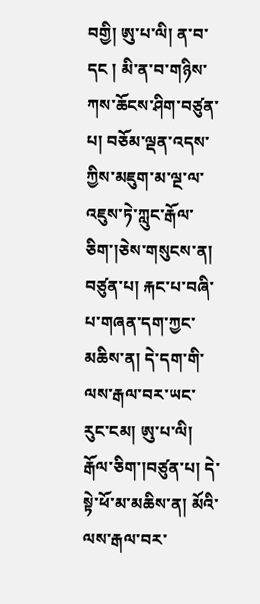བགྱི། ཨུ་པ་ལི། ན་བ་དང ། མི་ན་བ་གཉིས་ཀས་ཆོངས་ཤིག་བཙུན་པ། བཅོམ་ལྡན་འདས་ཀྱིས་མཇུག་མ་ལྔ་ལ་འཇུས་ཏེ་ཀླུང་རྒོལ་ཅིག་།ཅེས་གསུངས་ན། བཙུན་པ། རྐང་པ་བཞི་པ་གཞན་དག་ཀྱང་མཆིས་ན། དེ་དག་གི་ལས་རྒལ་བར་ཡང་རུང་ངམ། ཨུ་པ་ལི། རྒོལ་ཅིག་།བཙུན་པ། དེ་སྟེ་ཕོ་མ་མཆིས་ན། མོའི་ལས་རྒལ་བར་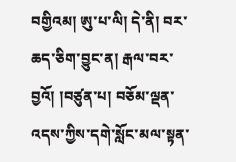བགྱིའམ། ཨུ་པ་ལི། དེ་ནི། བར་ཆད་ཅིག་བྱུང་ན། རྒལ་བར་བྱའོ། །བཙུན་པ། བཅོམ་ལྡན་འདས་ཀྱིས་དགེ་སློང་མལ་སྟན་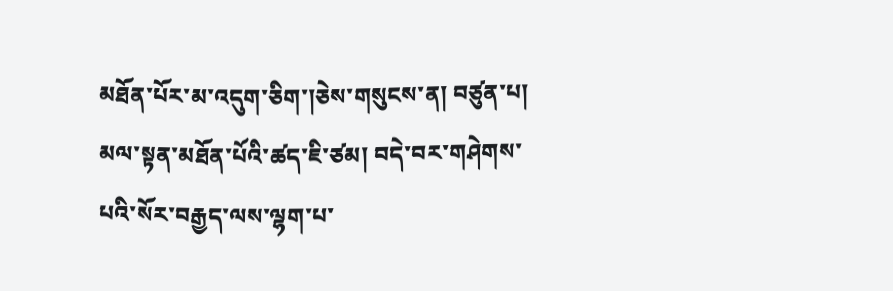མཐོན་པོར་མ་འདུག་ཅིག་།ཅེས་གསུངས་ན། བཙུན་པ། མལ་སྟན་མཐོན་པོའི་ཚད་ཇི་ཙམ། བདེ་བར་གཤེགས་པའི་སོར་བརྒྱད་ལས་ལྷག་པ་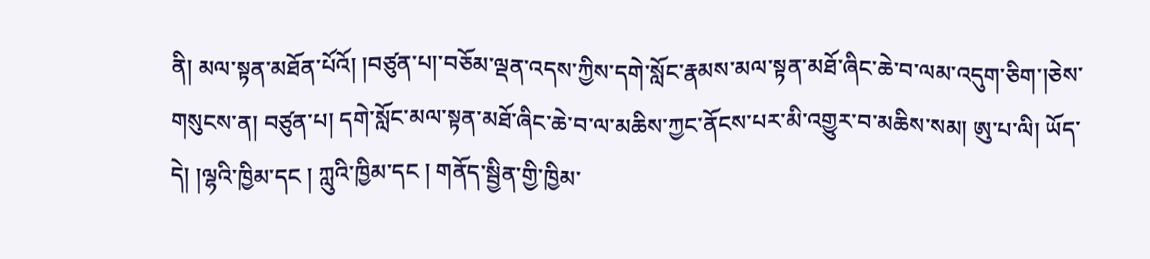ནི། མལ་སྟན་མཐོན་པོའོ། །བཙུན་པ།་བཅོམ་ལྡན་འདས་ཀྱིས་དགེ་སློང་རྣམས་མལ་སྟན་མཐོ་ཞིང་ཆེ་བ་ལམ་འདུག་ཅིག་།ཅེས་གསུངས་ན། བཙུན་པ། དགེ་སློང་མལ་སྟན་མཐོ་ཞིང་ཆེ་བ་ལ་མཆིས་ཀྱང་ནོངས་པར་མི་འགྱུར་བ་མཆིས་སམ། ཨུ་པ་ལི། ཡོད་དེ། །ལྷའི་ཁྱིམ་དང ། ཀླུའི་ཁྱིམ་དང ། གནོད་སྦྱིན་གྱི་ཁྱིམ་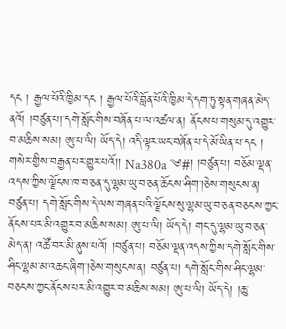དང ། རྒྱལ་པོའི་ཁྱིམ་དང ། རྒྱལ་པོའི་བློན་པོའི་ཁྱིམ་དེ་དག་ཏུ་སྟན་གཞན་མེད་ནའོ། །བཙུན་པ།་དགེ་སློང་གིས་བཞོན་པ་ལ་འཚལ་ན། ནོངས་པ་གསུམ་དུ་འགྱུར་བ་མཆིས་སམ། ཨུ་པ་ལི། ཡོད་དེ། འདི་ལྟར་ཡང་བཞོན་པ་དེ་མོ་ཡིན་པ་དང ། གསེར་གྱིས་བརྒྱན་པར་གྱུར་པའོ།། Na380a ༄#། །བཙུན་པ། བཅོམ་ལྡན་འདས་ཀྱིས་ལྗོངས་ཁ་བ་ཅན་དུ་ལྷམ་ཡུ་བ་ཅན་ཆོངས་ཤིག་།ཅེས་གསུངས་ན། བཙུན་པ། དགེ་སློང་གིས་དེ་ལས་གཞན་པའི་ལྗོངས་སུ་ལྷམ་ཡུ་བ་ཅན་བཅངས་ཀྱང་ནོངས་པར་མི་འགྱུར་བ་མཆིས་སམ། ཨུ་པ་ལི། ཡོད་དེ། གང་དུ་ལྷམ་ཡུ་བ་ཅན་མེད་ན། འཚོ་བར་མི་ནུས་པའོ། །བཙུན་པ། བཅོམ་ལྡན་འདས་ཀྱིས་དགེ་སློང་གིས་ཤིང་ལྷམ་མ་འཆང་ཞིག་།ཅེས་གསུངས་ན། བཙུན་པ། དགེ་སློང་གིས་ཤིང་ལྷམ་བཅངས་ཀྱང་ནོངས་པར་མི་འགྱུར་བ་མཆིས་སམ། ཨུ་པ་ལི། ཡོད་དེ། །ཆུ་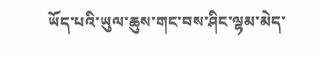ཡོད་པའི་ཡུལ་ཆུས་གང་བས་ཤིང་ལྷམ་མེད་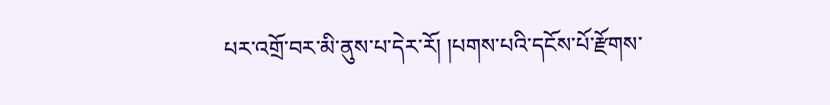པར་འགྲོ་བར་མི་ནུས་པ་དེར་རོ། །པགས་པའི་དངོས་པོ་རྫོགས་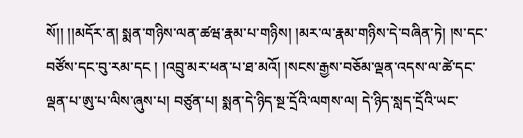སོ།། །།མདོར་ན། སྨན་གཉིས་ལན་ཚཝ་རྣམ་པ་གཉིས། །མར་ལ་རྣམ་གཉིས་དེ་བཞིན་ཏེ། །ས་དང་བཙོས་དང་བུ་རམ་དང ། །འབྲུ་མར་ཕན་པ་ཐ་མའོ། །སངས་རྒྱས་བཅོམ་ལྡན་འདས་ལ་ཚེ་དང་ལྡན་པ་ཨུ་པ་ལིས་ཞུས་པ། བཙུན་པ། སྨན་དེ་ཉིད་སྔ་དྲོའི་ལགས་ལ། དེ་ཉིད་སླད་དྲོའི་ཡང་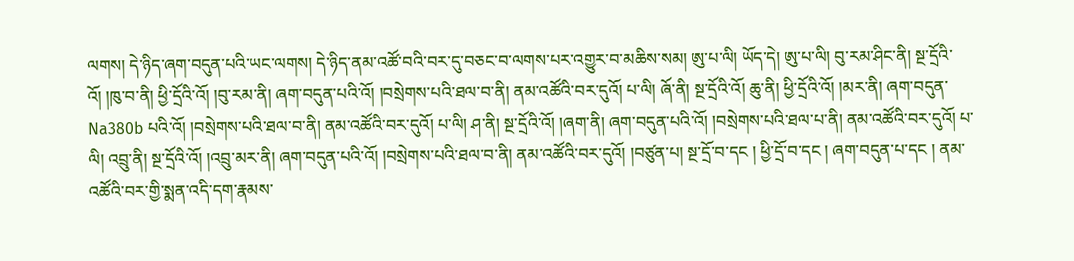ལགས། དེ་ཉིད་ཞག་བདུན་པའི་ཡང་ལགས། དེ་ཉིད་ནམ་འཚོ་བའི་བར་དུ་བཅང་བ་ལགས་པར་འགྱུར་བ་མཆིས་སམ། ཨུ་པ་ལི། ཡོད་དེ། ཨུ་པ་ལི། བུ་རམ་ཤིང་ནི། སྔ་དྲོའི་འོ། །ཁུ་བ་ནི། ཕྱི་དྲོའི་འོ། །བུ་རམ་ནི། ཞག་བདུན་པའི་འོ། །བསྲེགས་པའི་ཐལ་བ་ནི། ནམ་འཚོའི་བར་དུའོ། པ་ལི། ཞོ་ནི། སྔ་དྲོའི་འོ། ཆུ་ནི། ཕྱི་དྲོའི་འོ། །མར་ནི། ཞག་བདུན་ Na380b པའི་འོ། །བསྲེགས་པའི་ཐལ་བ་ནི། ནམ་འཚོའི་བར་དུའོ། པ་ལི། ཤ་ནི། སྔ་དྲོའི་འོ། །ཞག་ནི། ཞག་བདུན་པའི་འོ། །བསྲེགས་པའི་ཐལ་པ་ནི། ནམ་འཚོའི་བར་དུའོ། པ་ལི། འབྲུ་ནི། སྔ་དྲོའི་འོ། །འབྲུ་མར་ནི། ཞག་བདུན་པའི་འོ། །བསྲེགས་པའི་ཐལ་བ་ནི། ནམ་འཚོའི་བར་དུའོ། །བཙུན་པ། སྔ་དྲོ་བ་དང ། ཕྱི་དྲོ་བ་དང ། ཞག་བདུན་པ་དང ། ནམ་འཚོའི་བར་གྱི་སྨན་འདི་དག་རྣམས་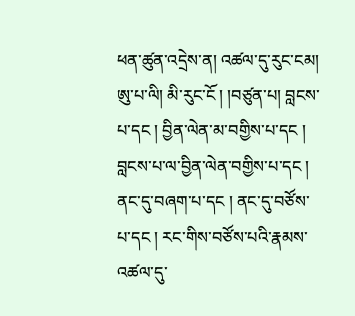ཕན་ཚུན་འདྲེས་ན། འཚལ་དུ་རུང་ངམ། ཨུ་པ་ལི། མི་རུང་ངོ ། །བཙུན་པ། བླངས་པ་དང ། བྱིན་ལེན་མ་བགྱིས་པ་དང ། བླངས་པ་ལ་བྱིན་ལེན་བགྱིས་པ་དང ། ནང་དུ་བཞག་པ་དང ། ནང་དུ་བཙོས་པ་དང ། རང་གིས་བཙོས་པའི་རྣམས་འཚལ་དུ་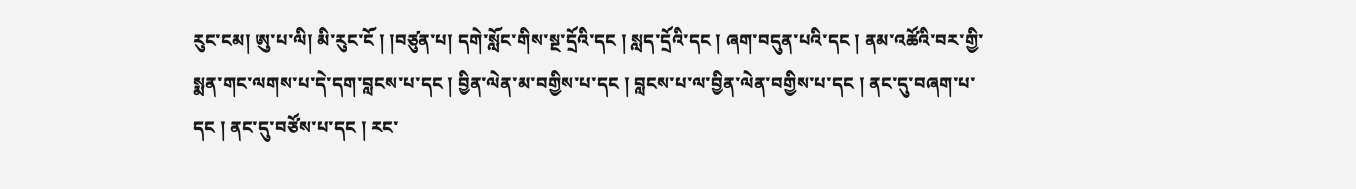རུང་ངམ། ཨུ་པ་ལི། མི་རུང་ངོ ། །བཙུན་པ། དགེ་སློང་གིས་སྔ་དྲོའི་དང ། སླད་དྲོའི་དང ། ཞག་བདུན་པའི་དང ། ནམ་འཚོའི་བར་གྱི་སྨན་གང་ལགས་པ་དེ་དག་བླངས་པ་དང ། བྱིན་ལེན་མ་བགྱིས་པ་དང ། བླངས་པ་ལ་བྱིན་ལེན་བགྱིས་པ་དང ། ནང་དུ་བཞག་པ་དང ། ནང་དུ་བཙོས་པ་དང ། རང་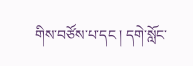གིས་བཙོས་པ་དང ། དགེ་སློང་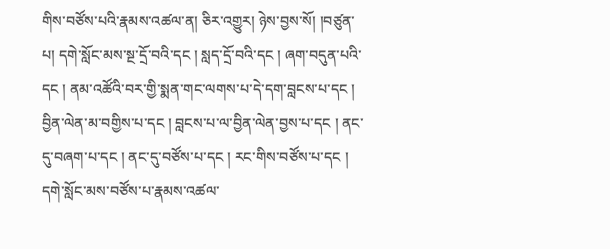གིས་བཙོས་པའི་རྣམས་འཚལ་ན། ཅིར་འགྱུར། ཉེས་བྱས་སོ། །བཙུན་པ། དགེ་སློང་མས་སྔ་དྲོ་བའི་དང ། སླད་དྲོ་བའི་དང ། ཞག་བདུན་པའི་དང ། ནམ་འཚོའི་བར་གྱི་སྨན་གང་ལགས་པ་དེ་དག་བླངས་པ་དང ། བྱིན་ལེན་མ་བགྱིས་པ་དང ། བླངས་པ་ལ་བྱིན་ལེན་བྱས་པ་དང ། ནང་དུ་བཞག་པ་དང ། ནང་དུ་བཙོས་པ་དང ། རང་གིས་བཙོས་པ་དང ། དགེ་སློང་མས་བཙོས་པ་རྣམས་འཚལ་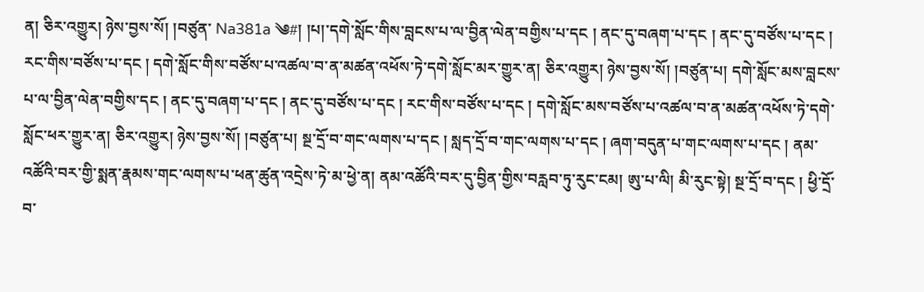ན། ཅིར་འགྱུར། ཉེས་བྱས་སོ། །བཙུན་ Na381a ༄#། །པ།་དགེ་སློང་གིས་བླངས་པ་ལ་བྱིན་ལེན་བགྱིས་པ་དང ། ནང་དུ་བཞག་པ་དང ། ནང་དུ་བཙོས་པ་དང ། རང་གིས་བཙོས་པ་དང ། དགེ་སློང་གིས་བཙོས་པ་འཚལ་བ་ན་མཚན་འཕོས་ཏེ་དགེ་སློང་མར་གྱུར་ན། ཅིར་འགྱུར། ཉེས་བྱས་སོ། །བཙུན་པ། དགེ་སློང་མས་བླངས་པ་ལ་བྱིན་ལེན་བགྱིས་དང ། ནང་དུ་བཞག་པ་དང ། ནང་དུ་བཙོས་པ་དང ། རང་གིས་བཙོས་པ་དང ། དགེ་སློང་མས་བཙོས་པ་འཚལ་བ་ན་མཚན་འཕོས་ཏེ་དགེ་སློང་ཕར་གྱུར་ན། ཅིར་འགྱུར། ཉེས་བྱས་སོ། །བཙུན་པ། སྔ་དྲོ་བ་གང་ལགས་པ་དང ། སླད་དྲོ་བ་གང་ལགས་པ་དང ། ཞག་བདུན་པ་གང་ལགས་པ་དང ། ནམ་འཚོའི་བར་གྱི་སྨན་རྣམས་གང་ལགས་པ་ཕན་ཚུན་འདྲེས་ཏེ་མ་ཕྱེ་ན། ནམ་འཚོའི་བར་དུ་བྱིན་གྱིས་བརླབ་ཏུ་རུང་ངམ། ཨུ་པ་ལི། མི་རུང་སྟེ། སྔ་དྲོ་བ་དང ། ཕྱི་དྲོ་བ་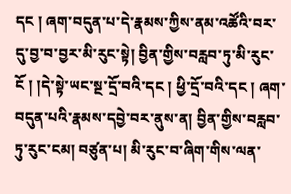དང ། ཞག་བདུན་པ་དེ་རྣམས་ཀྱིས་ནམ་འཚོའི་བར་དུ་བྱ་བ་བྱར་མི་རུང་སྟེ། བྱིན་གྱིས་བརླབ་ཏུ་མི་རུང་ངོ ། །དེ་སྟེ་ཡང་སྔ་དྲོ་བའི་དང ། ཕྱི་དྲོ་བའི་དང ། ཞག་བདུན་པའི་རྣམས་དབྱེ་བར་ནུས་ན། བྱིན་གྱིས་བརླབ་ཏུ་རུང་ངམ། བཙུན་པ། མི་རུང་བ་ཞིག་གིས་ལན་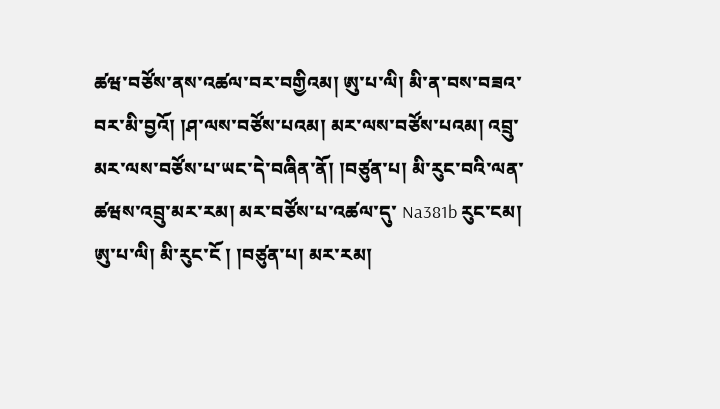ཚཝ་བཙོས་ནས་འཚལ་བར་བགྱིའམ། ཨུ་པ་ལི། མི་ན་བས་བཟའ་བར་མི་བྱའོ། །ཤ་ལས་བཙོས་པའམ། མར་ལས་བཙོས་པའམ། འབྲུ་མར་ལས་བཙོས་པ་ཡང་དེ་བཞིན་ནོ། །བཙུན་པ། མི་རུང་བའི་ལན་ཚཝས་འབྲུ་མར་རམ། མར་བཙོས་པ་འཚལ་དུ་ Na381b རུང་ངམ། ཨུ་པ་ལི། མི་རུང་ངོ ། །བཙུན་པ། མར་རམ།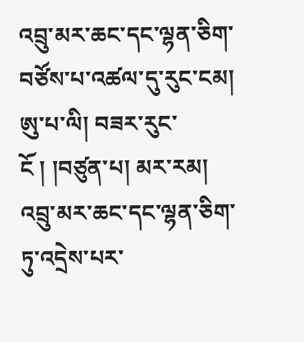འབྲུ་མར་ཆང་དང་ལྷན་ཅིག་བཙོས་པ་འཚལ་དུ་རུང་ངམ། ཨུ་པ་ལི། བཟར་རུང་ངོ ། །བཙུན་པ། མར་རམ། འབྲུ་མར་ཆང་དང་ལྷན་ཅིག་ཏུ་འདྲེས་པར་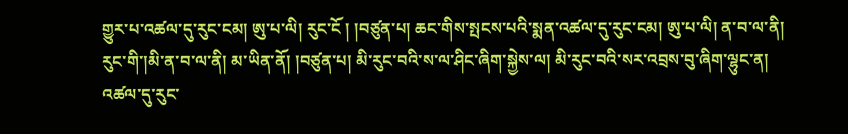གྱུར་པ་འཚལ་དུ་རུང་ངམ། ཨུ་པ་ལི། རུང་ངོ ། །བཙུན་པ། ཆང་གིས་སྤངས་པའི་སྨན་འཚལ་དུ་རུང་ངམ། ཨུ་པ་ལི། ན་བ་ལ་ནི། རུང་གི་།མི་ན་བ་ལ་ནི། མ་ཡིན་ནོ། །བཙུན་པ། མི་རུང་བའི་ས་ལ་ཤིང་ཞིག་སྐྱེས་ལ། མི་རུང་བའི་སར་འབྲས་བུ་ཞིག་ལྷུང་ན། འཚལ་དུ་རུང་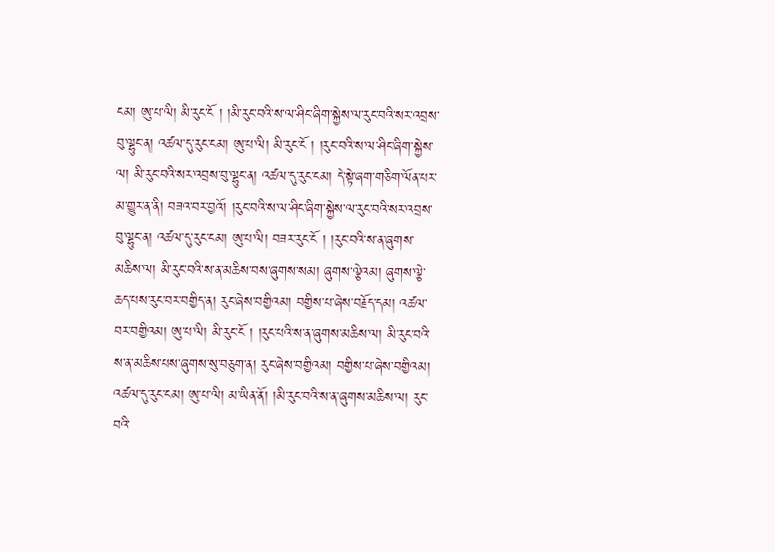ངམ། ཨུ་པ་ལི། མི་རུང་ངོ ། །མི་རུང་བའི་ས་ལ་ཤིང་ཞིག་སྐྱེས་ལ་རུང་བའི་སར་འབྲས་བུ་ལྷུང་ན། འཚལ་དུ་རུང་ངམ། ཨུ་པ་ལི། མི་རུང་ངོ ། །རུང་བའི་ས་ལ་ཤིང་ཞིག་སྐྱེས་ལ། མི་རུང་བའི་སར་འབྲས་བུ་ལྷུང་ན། འཚལ་དུ་རུང་ངམ། དེ་སྟེ་ཞག་གཅིག་ལོན་པར་མ་གྱུར་ན་ནི། བཟའ་བར་བྱའོ། །རུང་བའི་ས་ལ་ཤིང་ཞིག་སྐྱེས་ལ་རུང་བའི་སར་འབྲས་བུ་ལྷུང་ན། འཚལ་དུ་རུང་ངམ། ཨུ་པ་ལི། བཟར་རུང་ངོ ། །རུང་བའི་ས་ན་ཞུགས་མཆིས་ལ། མི་རུང་བའི་ས་ན་མཆིས་བས་ཞུགས་སམ། ཞུགས་ལྕེའམ། ཞུགས་ལྕེ་ཆད་པས་རུང་བར་བགྱིད་ན། རུང་ཞེས་བགྱིའམ། བགྱིས་པ་ཞེས་བརྗོད་དམ། འཚལ་བར་བགྱིའམ། ཨུ་པ་ལི། མི་རུང་ངོ ། །རུང་པའི་ས་ན་ཞུགས་མཆིས་ལ། མི་རུང་བའི་ས་ན་མཆིས་པས་ཞུགས་སུ་བཅུག་ན། རུང་ཞེས་བགྱིའམ། བགྱིས་པ་ཞེས་བགྱིའམ། འཚལ་དུ་རུང་ངམ། ཨུ་པ་ལི། མ་ཡིན་ནོ། །མི་རུང་བའི་ས་ན་ཞུགས་མཆིས་ལ། རུང་བའི་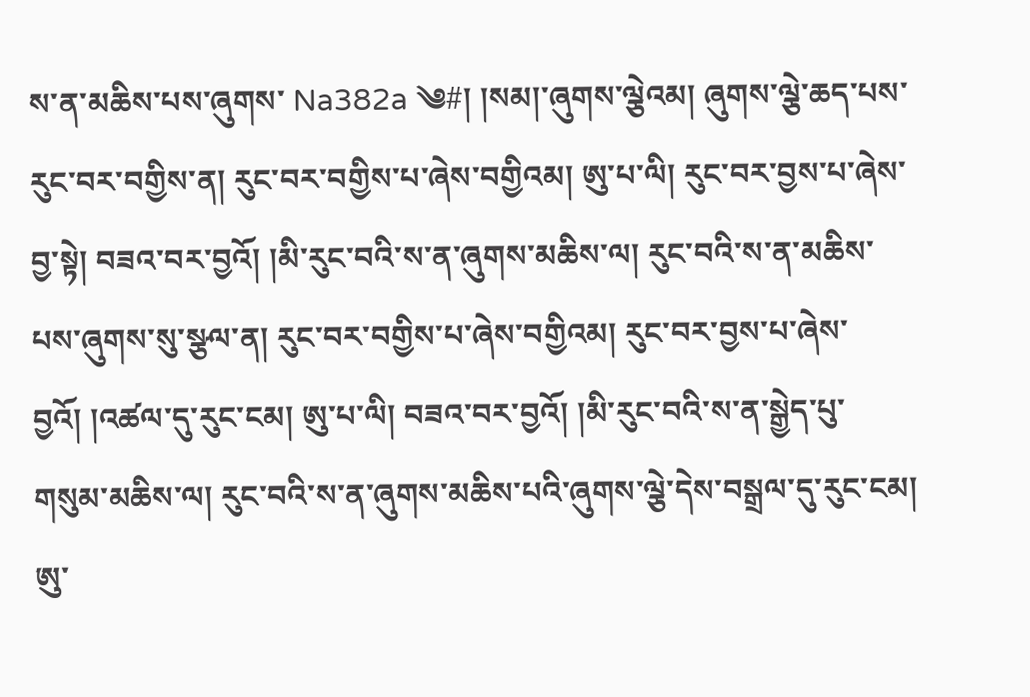ས་ན་མཆིས་པས་ཞུགས་ Na382a ༄#། །སམ།་ཞུགས་ལྕེའམ། ཞུགས་ལྕེ་ཆད་པས་རུང་བར་བགྱིས་ན། རུང་བར་བགྱིས་པ་ཞེས་བགྱིའམ། ཨུ་པ་ལི། རུང་བར་བྱས་པ་ཞེས་བྱ་སྟེ། བཟའ་བར་བྱའོ། །མི་རུང་བའི་ས་ན་ཞུགས་མཆིས་ལ། རུང་བའི་ས་ན་མཆིས་པས་ཞུགས་སུ་སྩལ་ན། རུང་བར་བགྱིས་པ་ཞེས་བགྱིའམ། རུང་བར་བྱས་པ་ཞེས་བྱའོ། །འཚལ་དུ་རུང་ངམ། ཨུ་པ་ལི། བཟའ་བར་བྱའོ། །མི་རུང་བའི་ས་ན་སྒྱེད་པུ་གསུམ་མཆིས་ལ། རུང་བའི་ས་ན་ཞུགས་མཆིས་པའི་ཞུགས་ལྕེ་དེས་བསྒྲལ་དུ་རུང་ངམ། ཨུ་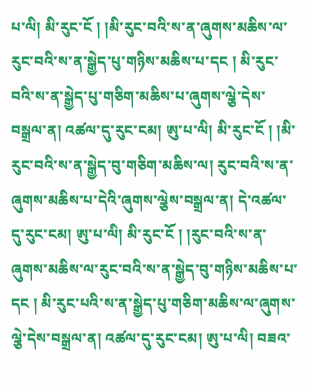པ་ལི། མི་རུང་ངོ ། །མི་རུང་བའི་ས་ན་ཞུགས་མཆིས་ལ་རུང་བའི་ས་ན་སྒྱེད་པུ་གཉིས་མཆིས་པ་དང ། མི་རུང་བའི་ས་ན་སྒྱེད་པུ་གཅིག་མཆིས་པ་ཞུགས་ལྕེ་དེས་བསྒྲལ་ན། འཚལ་དུ་རུང་ངམ། ཨུ་པ་ལི། མི་རུང་ངོ ། །མི་རུང་བའི་ས་ན་སྒྱེད་བུ་གཅིག་མཆིས་ལ། རུང་བའི་ས་ན་ཞུགས་མཆིས་པ་དེའི་ཞུགས་ལྕེས་བསྒྲལ་ན། དེ་འཚལ་དུ་རུང་ངམ། ཨུ་པ་ལི། མི་རུང་ངོ ། །རུང་བའི་ས་ན་ཞུགས་མཆིས་ལ་རུང་བའི་ས་ན་སྒྱེད་བུ་གཉིས་མཆིས་པ་དང ། མི་རུང་པའི་ས་ན་སྒྱེད་པུ་གཅིག་མཆིས་ལ་ཞུགས་ལྕེ་དེས་བསྒྲལ་ན། འཚལ་དུ་རུང་ངམ། ཨུ་པ་ལི། བཟའ་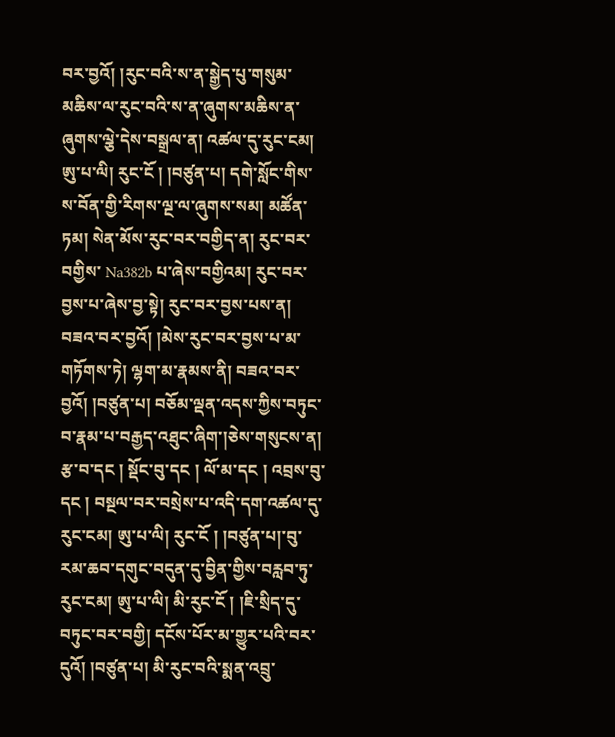བར་བྱའོ། །རུང་བའི་ས་ན་སྒྱེད་པུ་གསུམ་མཆིས་ལ་རུང་བའི་ས་ན་ཞུགས་མཆིས་ན་ཞུགས་ལྕེ་དེས་བསྒྲལ་ན། འཚལ་དུ་རུང་ངམ། ཨུ་པ་ལི། རུང་ངོ ། །བཙུན་པ། དགེ་སློང་གིས་ས་བོན་གྱི་རིགས་ལྔ་ལ་ཞུགས་སམ། མཚོན་ཏམ། སེན་མོས་རུང་བར་བགྱིད་ན། རུང་བར་བགྱིས་ Na382b པ་ཞེས་བགྱིའམ། རུང་བར་བྱས་པ་ཞེས་བྱ་སྟེ། རུང་བར་བྱས་པས་ན། བཟའ་བར་བྱའོ། །མེས་རུང་བར་བྱས་པ་མ་གཏོགས་ཏེ། ལྷག་མ་རྣམས་ནི། བཟའ་བར་བྱའོ། །བཙུན་པ། བཅོམ་ལྡན་འདས་ཀྱིས་བཏུང་བ་རྣམ་པ་བརྒྱད་འཐུང་ཞིག་།ཅེས་གསུངས་ན། རྩ་བ་དང ། སྡོང་བུ་དང ། ལོ་མ་དང ། འབྲས་བུ་དང ། བསྔལ་བར་བསྲེས་པ་འདི་དག་འཚལ་དུ་རུང་ངམ། ཨུ་པ་ལི། རུང་ངོ ། །བཙུན་པ།་བུ་རམ་ཆབ་དགུང་བདུན་དུ་བྱིན་གྱིས་བརླབ་ཏུ་རུང་ངམ། ཨུ་པ་ལི། མི་རུང་ངོ ། །ཇི་སྲིད་དུ་བཏུང་བར་བགྱི། དངོས་པོར་མ་གྱུར་པའི་བར་དུའོ། །བཙུན་པ། མི་རུང་བའི་སྨན་འབྲུ་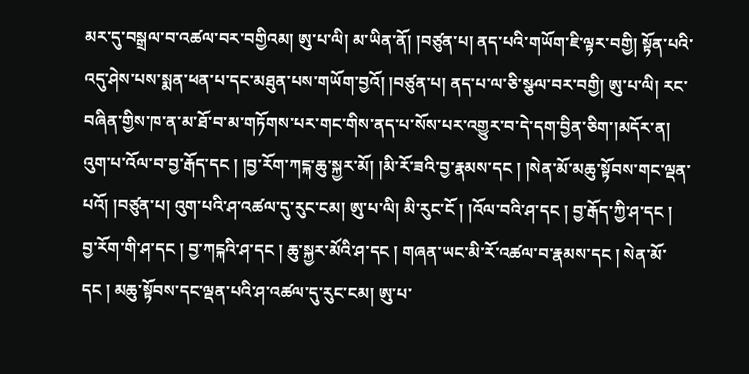མར་དུ་བསྒྲལ་བ་འཚལ་བར་བགྱིའམ། ཨུ་པ་ལི། མ་ཡིན་ནོ། །བཙུན་པ། ནད་པའི་གཡོག་ཇི་ལྟར་བགྱི། སྟོན་པའི་འདུ་ཤེས་པས་སྨན་ཕན་པ་དང་མཐུན་པས་གཡོག་བྱའོ། །བཙུན་པ། ནད་པ་ལ་ཅི་སྩལ་བར་བགྱི། ཨུ་པ་ལི། རང་བཞིན་གྱིས་ཁ་ན་མ་ཐོ་བ་མ་གཏོགས་པར་གང་གིས་ནད་པ་སོས་པར་འགྱུར་བ་དེ་དག་བྱིན་ཅིག་།མདོར་ན། འུག་པ་འོལ་བ་བྱ་རྒོད་དང ། །བྱ་རོག་ཀངྐ་ཆུ་སྐྱར་མོ། །མི་རོ་ཟའི་བྱ་རྣམས་དང ། །སེན་མོ་མཆུ་སྟོབས་གང་ལྡན་པའོ། །བཙུན་པ། འུག་པའི་ཤ་འཚལ་དུ་རུང་ངམ། ཨུ་པ་ལི། མི་རུང་ངོ ། །འོལ་བའི་ཤ་དང ། བྱ་རྒོད་ཀྱི་ཤ་དང ། བྱ་རོག་གི་ཤ་དང ། བྱ་ཀངྐའི་ཤ་དང ། ཆུ་སྐྱར་མོའི་ཤ་དང ། གཞན་ཡང་མི་རོ་འཚལ་བ་རྣམས་དང ། སེན་མོ་དང ། མཆུ་སྟོབས་དང་ལྡན་པའི་ཤ་འཚལ་དུ་རུང་ངམ། ཨུ་པ་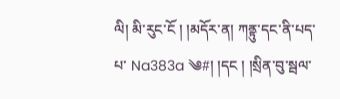ལི། མི་རུང་ངོ ། །མདོར་ན། ཀནྟུ་དང་ནི་པད་པ་ Na383a ༄#། །དང ། །སྲིན་བུ་སྦལ་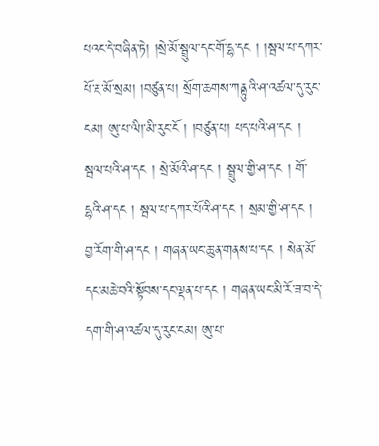པའང་དེ་བཞིན་ཏེ། །སྲེ་མོ་སྦྲུལ་དང་གོ་དྷ་དང ། །སྦལ་པ་དཀར་པོ་རྔ་མོ་སྲམ། །བཙུན་པ། སྲོག་ཆགས་ཀནྟུའི་ཤ་འཚལ་དུ་རུང་ངམ། ཨུ་པ་ལི།་མི་རུང་ངོ ། །བཙུན་པ། པད་པའི་ཤ་དང ། སྦལ་པའི་ཤ་དང ། སྲེ་མོའི་ཤ་དང ། སྦྲུལ་གྱི་ཤ་དང ། གོ་དྷའི་ཤ་དང ། སྦལ་པ་དཀར་པོའི་ཤ་དང ། སྲམ་གྱི་ཤ་དང ། བྱ་རོག་གི་ཤ་དང ། གཞན་ཡང་ཆུ་ན་གནས་པ་དང ། སེན་མོ་དང་མཆེ་བའི་སྟོབས་དང་ལྡན་པ་དང ། གཞན་ཡང་མི་རོ་ཟ་བ་དེ་དག་གི་ཤ་འཚལ་དུ་རུང་ངམ། ཨུ་པ་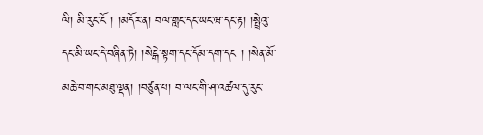ལི། མི་རུང་ངོ ། །མདོར་ན། བལ་གླང་དང་ཡང་ཝ་དང་རྟ། །སྤྲེའུ་དང་མི་ཡང་དེ་བཞིན་ཏེ། །སེངྒེ་སྟག་དང་དོམ་དག་དང ། །སེན་མོ་མཆེ་བ་གང་མཐུ་ལྡན། །བཙུན་པ། བ་ལང་གི་ཤ་འཚལ་དུ་རུང་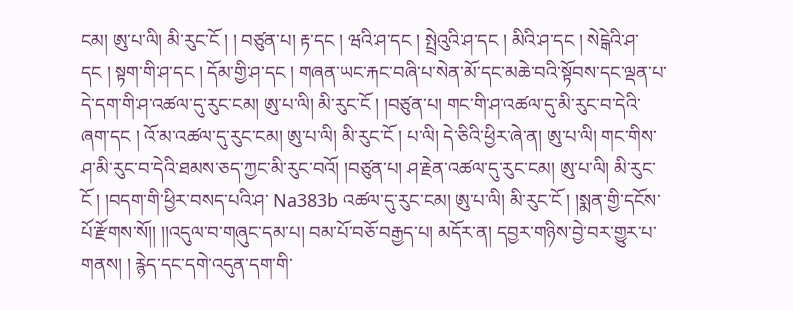ངམ། ཨུ་པ་ལི། མི་རུང་ངོ ། ། བཙུན་པ། རྟ་དང ། ཝའི་ཤ་དང ། སྤྲེའུའི་ཤ་དང ། མིའི་ཤ་དང ། སེངྒེའི་ཤ་དང ། སྟག་གི་ཤ་དང ། དོམ་གྱི་ཤ་དང ། གཞན་ཡང་རྐང་བཞི་པ་སེན་མོ་དང་མཆེ་བའི་སྟོབས་དང་ལྡན་པ་དེ་དག་གི་ཤ་འཚལ་དུ་རུང་ངམ། ཨུ་པ་ལི། མི་རུང་ངོ ། །བཙུན་པ། གང་གི་ཤ་འཚལ་དུ་མི་རུང་བ་དེའི་ཞག་དང ། འོ་མ་འཚལ་དུ་རུང་ངམ། ཨུ་པ་ལི། མི་རུང་ངོ ། པ་ལི། དེ་ཅིའི་ཕྱིར་ཞེ་ན། ཨུ་པ་ལི། གང་གིས་ཤ་མི་རུང་བ་དེའི་ཐམས་ཅད་ཀྱང་མི་རུང་བའོ། །བཙུན་པ། ཤ་རྗེན་འཚལ་དུ་རུང་ངམ། ཨུ་པ་ལི། མི་རུང་ངོ ། །བདག་གི་ཕྱིར་བསད་པའི་ཤ་ Na383b འཚལ་དུ་རུང་ངམ། ཨུ་པ་ལི། མི་རུང་ངོ ། །སྨན་གྱི་དངོས་པོ་རྫོགས་སོ།། །།འདུལ་བ་གཞུང་དམ་པ། བམ་པོ་བཅོ་བརྒྱད་པ། མདོར་ན། དབྱར་གཉིས་བྱེ་བར་གྱུར་པ་གནས། ། རྙེད་དང་དགེ་འདུན་དག་གི་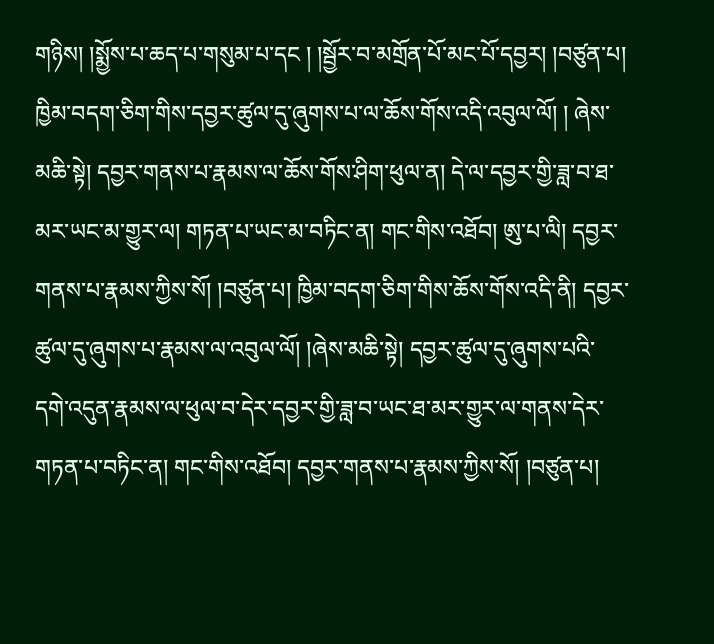གཉིས། །སྨྱོས་པ་ཆད་པ་གསུམ་པ་དང ། །སྦྱོར་བ་མགྲོན་པོ་མང་པོ་དབྱར། །བཙུན་པ། ཁྱིམ་བདག་ཅིག་གིས་དབྱར་ཚུལ་དུ་ཞུགས་པ་ལ་ཆོས་གོས་འདི་འབུལ་ལོ། ། ཞེས་མཆི་སྟེ། དབྱར་གནས་པ་རྣམས་ལ་ཆོས་གོས་ཤིག་ཕུལ་ན། དེ་ལ་དབྱར་གྱི་ཟླ་བ་ཐ་མར་ཡང་མ་གྱུར་ལ། གཏན་པ་ཡང་མ་བཏིང་ན། གང་གིས་འཐོབ། ཨུ་པ་ལི། དབྱར་གནས་པ་རྣམས་ཀྱིས་སོ། །བཙུན་པ། ཁྱིམ་བདག་ཅིག་གིས་ཆོས་གོས་འདི་ནི། དབྱར་ཚུལ་དུ་ཞུགས་པ་རྣམས་ལ་འབུལ་ལོ། །ཞེས་མཆི་སྟེ། དབྱར་ཚུལ་དུ་ཞུགས་པའི་དགེ་འདུན་རྣམས་ལ་ཕུལ་བ་དེར་དབྱར་གྱི་ཟླ་བ་ཡང་ཐ་མར་གྱུར་ལ་གནས་དེར་གཏན་པ་བཏིང་ན། གང་གིས་འཐོབ། དབྱར་གནས་པ་རྣམས་ཀྱིས་སོ། །བཙུན་པ།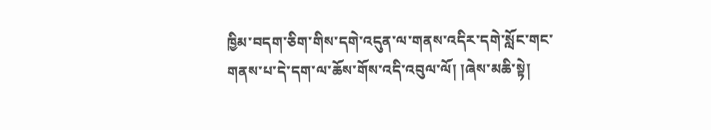ཁྱིམ་བདག་ཅིག་གིས་དགེ་འདུན་ལ་གནས་འདིར་དགེ་སློང་གང་གནས་པ་དེ་དག་ལ་ཆོས་གོས་འདི་འབུལ་ལོ། །ཞེས་མཆི་སྟེ།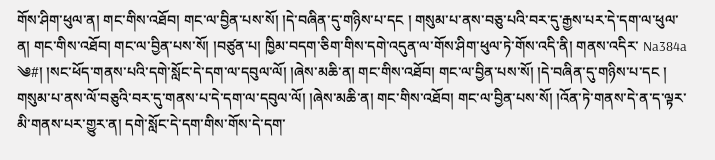གོས་ཤིག་ཕུལ་ན། གང་གིས་འཐོབ། གང་ལ་བྱིན་པས་སོ། །དེ་བཞིན་དུ་གཉིས་པ་དང ། གསུམ་པ་ནས་བཅུ་པའི་བར་དུ་རྒྱས་པར་དེ་དག་ལ་ཕུལ་ན། གང་གིས་འཐོབ། གང་ལ་བྱིན་པས་སོ། །བཙུན་པ། ཁྱིམ་བདག་ཅིག་གིས་དགེ་འདུན་ལ་གོས་ཤིག་ཕུལ་ཏེ་གོས་འདི་ནི། གནས་འདིར་ Na384a ༄#། །སང་ཕོད་གནས་པའི་དགེ་སློང་དེ་དག་ལ་དབུལ་ལོ། །ཞེས་མཆི་ན། གང་གིས་འཐོབ། གང་ལ་བྱིན་པས་སོ། །དེ་བཞིན་དུ་གཉིས་པ་དང ། གསུམ་པ་ནས་ལོ་བཅུའི་བར་དུ་གནས་པ་དེ་དག་ལ་དབུལ་ལོ། །ཞེས་མཆི་ན། གང་གིས་འཐོབ། གང་ལ་བྱིན་པས་སོ། །འོན་ཏེ་གནས་དེ་ན་ད་ལྟར་མི་གནས་པར་གྱུར་ན། དགེ་སློང་དེ་དག་གིས་གོས་དེ་དག་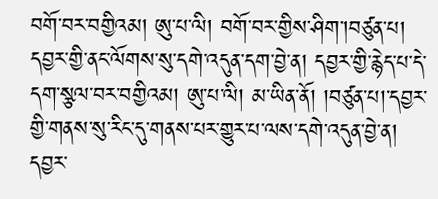བགོ་བར་བགྱིའམ། ཨུ་པ་ལི། བགོ་བར་གྱིས་ཤིག་།བཙུན་པ། དབྱར་གྱི་ནང་ལོགས་སུ་དགེ་འདུན་དག་བྱེ་ན། དབྱར་གྱི་རྙེད་པ་དེ་དག་སྩལ་བར་བགྱིའམ། ཨུ་པ་ལི། མ་ཡིན་ནོ། །བཙུན་པ།་དབྱར་གྱི་གནས་སུ་རིང་དུ་གནས་པར་གྱུར་པ་ལས་དགེ་འདུན་བྱེ་ན། དབྱར་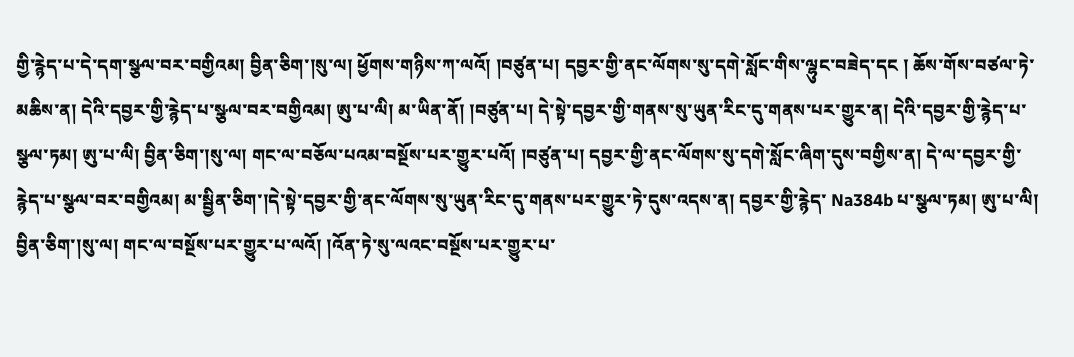གྱི་རྙེད་པ་དེ་དག་སྩལ་བར་བགྱིའམ། བྱིན་ཅིག་།སུ་ལ། ཕྱོགས་གཉིས་ཀ་ལའོ། །བཙུན་པ། དབྱར་གྱི་ནང་ལོགས་སུ་དགེ་སློང་གིས་ལྷུང་བཟེད་དང ། ཆོས་གོས་བཙལ་ཏེ་མཆིས་ན། དེའི་དབྱར་གྱི་རྙེད་པ་སྩལ་བར་བགྱིའམ། ཨུ་པ་ལི། མ་ཡིན་ནོ། །བཙུན་པ། དེ་སྟེ་དབྱར་གྱི་གནས་སུ་ཡུན་རིང་དུ་གནས་པར་གྱུར་ན། དེའི་དབྱར་གྱི་རྙེད་པ་སྩལ་ཏམ། ཨུ་པ་ལི། བྱིན་ཅིག་།སུ་ལ། གང་ལ་བཅོལ་པའམ་བསྔོས་པར་གྱུར་པའོ། །བཙུན་པ། དབྱར་གྱི་ནང་ལོགས་སུ་དགེ་སློང་ཞིག་དུས་བགྱིས་ན། དེ་ལ་དབྱར་གྱི་རྙེད་པ་སྩལ་བར་བགྱིའམ། མ་སྦྱིན་ཅིག་།དེ་སྟེ་དབྱར་གྱི་ནང་ལོགས་སུ་ཡུན་རིང་དུ་གནས་པར་གྱུར་ཏེ་དུས་འདས་ན། དབྱར་གྱི་རྙེད་ Na384b པ་སྩལ་ཏམ། ཨུ་པ་ལི། བྱིན་ཅིག་།སུ་ལ། གང་ལ་བསྔོས་པར་གྱུར་པ་ལའོ། །འོན་ཏེ་སུ་ལའང་བསྔོས་པར་གྱུར་པ་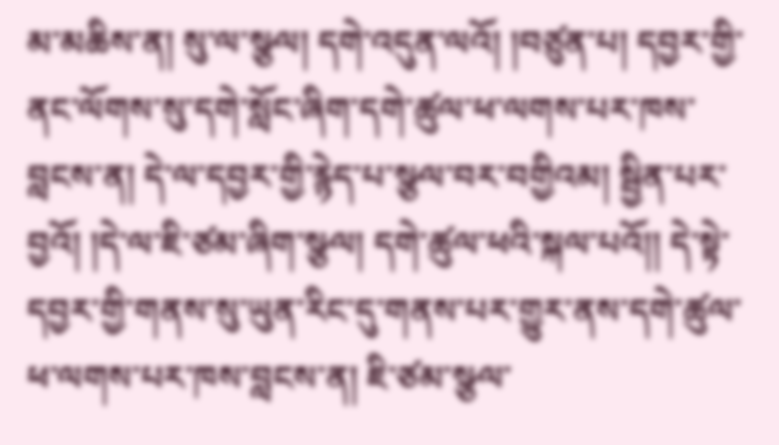མ་མཆིས་ན། སུ་ལ་སྩལ། དགེ་འདུན་ལའོ། །བཙུན་པ། དབྱར་གྱི་ནང་ལོགས་སུ་དགེ་སློང་ཞིག་དགེ་ཚུལ་ཕ་ལགས་པར་ཁས་བླངས་ན། དེ་ལ་དབྱར་གྱི་རྙེད་པ་སྩལ་བར་བགྱིའམ། སྦྱིན་པར་བྱའོ། །དེ་ལ་ཇི་ཙམ་ཞིག་སྩལ། དགེ་ཚུལ་ཕའི་སྐལ་པའོ།། དེ་སྟེ་དབྱར་གྱི་གནས་སུ་ཡུན་རིང་དུ་གནས་པར་གྱུར་ནས་དགེ་ཚུལ་ཕ་ལགས་པར་ཁས་བླངས་ན། ཇི་ཙམ་སྩལ་